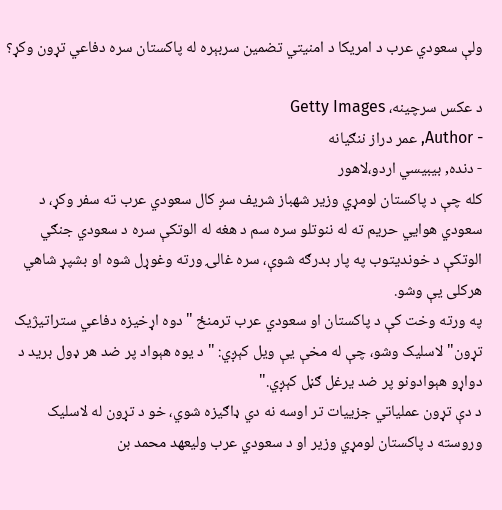ولې سعودي عرب د امریکا د امنیتي تضمین سربېره له پاکستان سره دفاعي تړون وکړ؟

د عکس سرچینه، Getty Images
- Author, عمر دراز ننګیانه
- دنده, بيبيسي اردو،لاهور
کله چې د پاکستان لومړي وزیر شهباز شریف سږ کال سعودي عرب ته سفر وکړ، د سعودي هوايي حریم ته له ننوتلو سره سم د هغه له الوتکې سره د سعودي جنګي الوتکې د خوندیتوب په پار بدرګه شوې، سره غالۍ ورته وغوړل شوه او بشپړ شاهي هرکلی یې وشو.
په ورته وخت کې د پاکستان او سعودي عرب ترمنځ "دوه اړخیزه دفاعي ستراتیژیک تړون" لاسلیک وشو، چې له مخې یې ویل کېږي: " د یوه هېواد پر ضد هر ډول برید د دواړو هېوادونو پر ضد یرغل ګڼل کېږي."
د دې تړون عملیاتي جزییات تر اوسه نه دي ډاګیزه شوي، خو د تړون له لاسلیک وروسته د پاکستان لومړي وزیر او د سعودي عرب ولیعهد محمد بن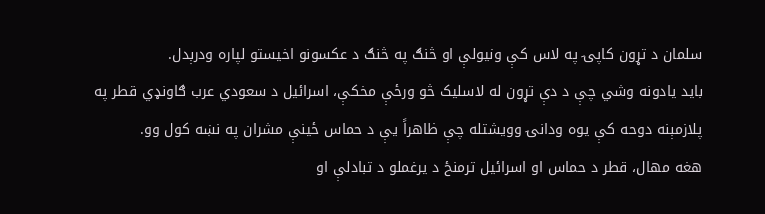سلمان د تړون کاپۍ په لاس کې ونیولې او څنګ په څنګ د عکسونو اخیستو لپاره ودرېدل.
باید یادونه وشي چې د دې تړون له لاسلیک څو ورځې مخکې، اسرائیل د سعودي عرب ګاونډي قطر په پلازمېنه دوحه کې یوه ودانۍ وویشتله چې ظاهراً یې د حماس ځینې مشران په نښه کول وو.
هغه مهال، قطر د حماس او اسرائیل ترمنځ د یرغملو د تبادلې او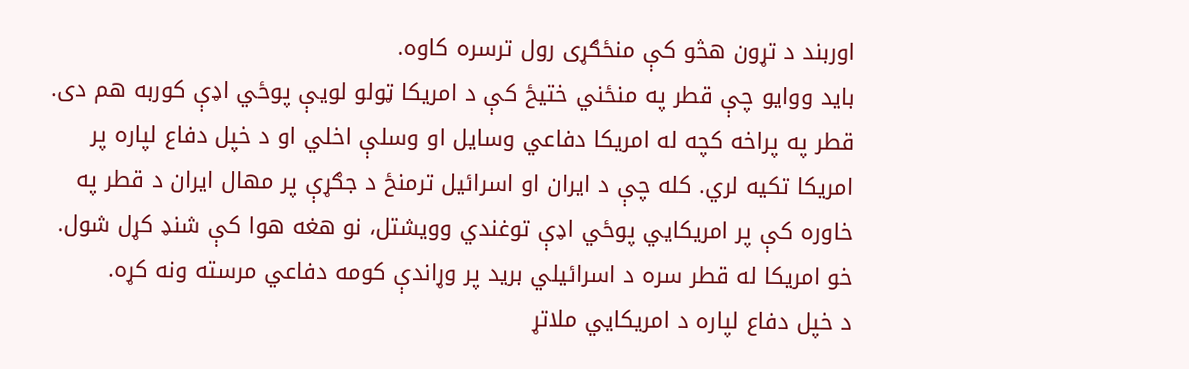اوربند د تړون هڅو کې منځګړی رول ترسره کاوه.
باید ووایو چې قطر په منځني ختیځ کې د امریکا ټولو لویې پوځي اډې کوربه هم دی.
قطر په پراخه کچه له امریکا دفاعي وسایل او وسلې اخلي او د خپل دفاع لپاره پر امریکا تکیه لري. کله چې د ایران او اسرائیل ترمنځ د جګړې پر مهال ایران د قطر په خاوره کې پر امریکایي پوځي اډې توغندي وویشتل، نو هغه هوا کې شنډ کړل شول. خو امریکا له قطر سره د اسرائیلي برید پر وړاندې کومه دفاعي مرسته ونه کړه.
د خپل دفاع لپاره د امریکایي ملاتړ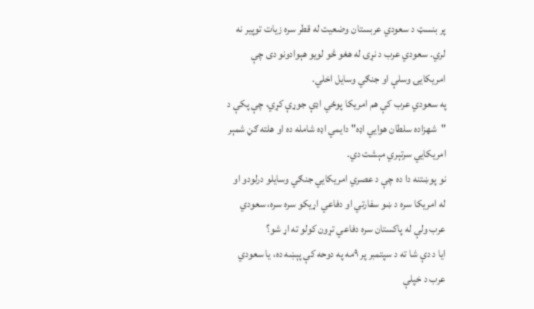پر بنسټ د سعودي عربستان وضعیت له قطر سره زیات توپیر نه لري. سعودي عرب د نړۍ له هغو څو لویو هېوادونو دی چې امریکایۍ وسلې او جنګي وسایل اخلي.
په سعودي عرب کې هم امریکا پوځي اډې جوړې کړي، چې پکې د "شهزاده سلطان هوايي اډه" دایمي اډه شامله ده او هلته ګڼ شمېر امریکايي سرتېري مېشت دي.
نو پوښتنه دا ده چې د عصري امریکایي جنګي وسایلو درلودو او له امریکا سره د ښو سفارتي او دفاعي اړیکو سره سره، سعودي عرب ولې له پاکستان سره دفاعي تړون کولو ته اړ شو؟
ایا د دې شا ته د سپتمبر پر ۹مه په دوحه کې پېښه ده، یا سعودي عرب د خپلې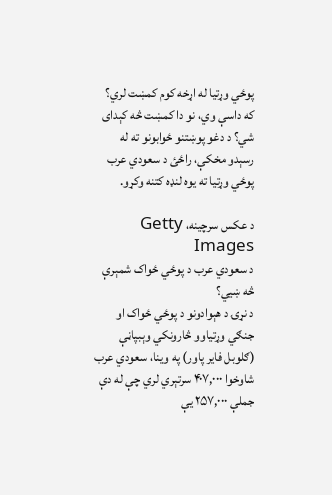پوځي وړتیا له اړخه کوم کمښت لري؟ که داسې وي، نو دا کمښت څه کېدای شي؟ د دغو پوښتنو ځوابونو ته له رسېدو مخکې، راځئ د سعودي عرب پوځي وړتیا ته یوه لنډه کتنه وکړو.

د عکس سرچینه، Getty Images
د سعودي عرب د پوځي ځواک شمېرې څه ښيي؟
د نړۍ د هېوادونو د پوځي ځواک او جنګي وړتیاوو څارونکي وېبپاڼې (ګلوبل فایر پاور) په وینا، سعودي عرب شاوخوا ۴۰۷,۰۰۰ سرتېري لري چې له دې جملې ۲۵۷,۰۰۰ یې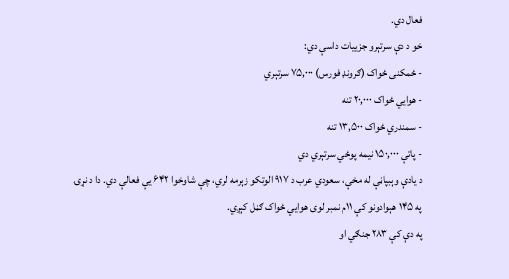فعال دي.
خو د دې سرتېرو جزییات داسې دي:
- ځمکنی ځواک (ګرونډ فورس) ۷۵,۰۰۰ سرتېري
- هوايي ځواک ۲۰,۰۰۰ تنه
- سمندري ځواک ۱۳,۵۰۰ تنه
- پاتې ۱۵۰,۰۰۰ نیمه پوځي سرتېري دي
د یادې وېبپاڼې له مخې، سعودي عرب د ۹۱۷ الوتکو زېرمه لري، چې شاوخوا ۶۴۲ یې فعالې دي. دا د نړۍ په ۱۴۵ هېوادونو کې ۱۱م نمبر لوی هوايي ځواک ګڼل کېږي.
په دې کې ۲۸۳ جنګي او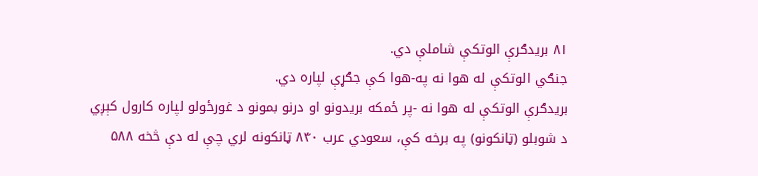۸۱ بریدګرې الوتکې شاملې دي.
جنګي الوتکې له هوا نه په-هوا کې جګړې لپاره دي.
بریدګرې الوتکې له هوا نه -پر ځمکه بریدونو او درنو بمونو د غورځولو لپاره کارول کېږي
د شوبلو (ټانکونو) په برخه کې، سعودي عرب ۸۴۰ ټانکونه لري چې له دې څخه ۵۸۸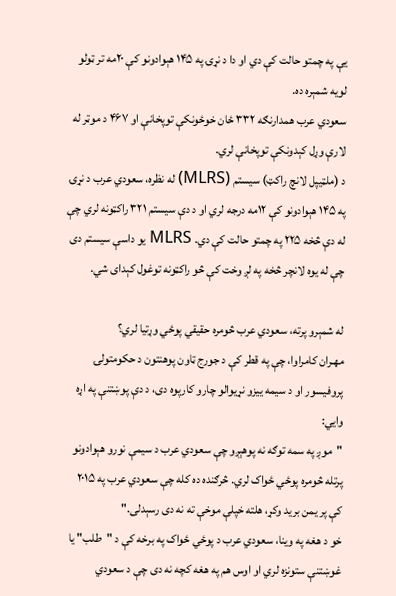یې په چمتو حالت کې دي او دا د نړۍ په ۱۴۵ هېوادونو کې ۲۰مه تر ټولو لویه شمېره ده.
سعودي عرب همدارنګه ۳۳۲ ځان خوځونکې توپخانې او ۴۶۷ د موټر له لارې وړل کېدونکې توپخانې لري.
د (ملټيپل لانچ راکټ) سیستم (MLRS) له نظره، سعودي عرب د نړۍ په ۱۴۵ هېوادونو کې ۱۲مه درجه لري او د دې سیستم ۳۲۱ راکټونه لري چې له دې څخه ۲۲۵ په چمتو حالت کې دي. MLRS یو داسې سیستم دی چې له یوه لانچر څخه په لږ وخت کې څو راکټونه توغول کېدای شي.

له شمېرو پرته، سعودي عرب څومره حقیقي پوځي وړتیا لري؟
مهـران کامراوا، چې په قطر کې د جورج ټاون پوهنتون د حکومتولۍ پروفیسور او د سیمه ییزو نړیوالو چارو کارپوه دی، د دې پوښتنې په اړه وايي:
"موږ په سمه توګه نه پوهېږو چې سعودي عرب د سیمې نورو هېوادونو پرتله څومره پوځي ځواک لري. څرګنده ده کله چې سعودي عرب په ۲۰۱۵ کې پر یمن برید وکړ، هلته خپلې موخې ته نه دی رسېدلی."
خو د هغه په وینا، سعودي عرب د پوځي ځواک په برخه کې د "طلب" یا غوښتنې ستونزه لري او اوس هم په هغه کچه نه دی چې د سعودي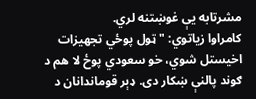مشرتابه یې غوښتنه لري.
کامراوا زیاتوي: "ټول پوځي تجهیزات اخیستل شوي، خو سعودي پوځ لا هم د ګوند پالنې ښکار دی. ډېر قوماندانان د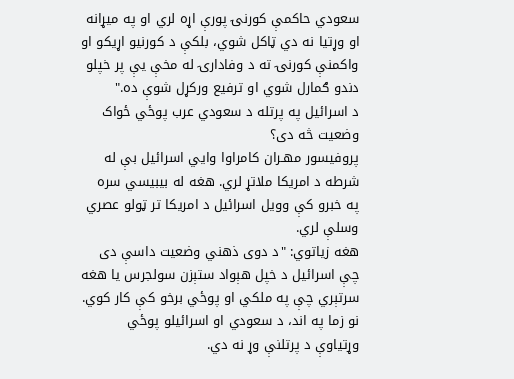سعودي حاکمې کورنۍ پورې اړه لري او په میړانه او وړتیا نه دي ټاکل شوي، بلکې د کورنیو اړیکو او واکمنې کورنۍ ته د وفادارۍ له مخې یې پر خپلو دندو ګمارل شوي او ترفیع ورکړل شوې ده."
د اسرائیل په پرتله د سعودي عرب پوځي ځواک وضعیت څه دی؟
پروفیسور مهـران کامراوا وايي اسرائیل بې له شرطه د امریکا ملاتړ لري. هغه له بيبيسي سره په خبرو کې وویل اسرائیل د امریکا تر ټولو عصري وسلې لري.
هغه زیاتوي: "د دوی ذهني وضعیت داسې دی چې اسرائیل د خپل هېواد ستېزن سولجرس یا هغه سرتېري چې په ملکي او پوځي برخو کې کار کوي. نو زما په اند، د سعودي او اسرائیلو پوځي وړتیاوې د پرتلنې وړ نه دي.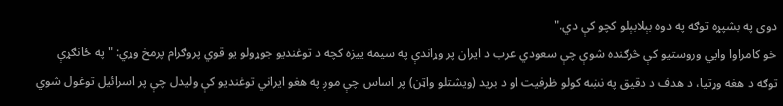دوی په بشپړه توګه په دوه بېلابېلو کچو کې دي."
خو کامراوا وايي وروستیو کې څرګنده شوې چې سعودي عرب د ایران پر وړاندې په سیمه ییزه کچه د توغندیو جوړولو یو قوي پروګرام پرمخ وړي: "په ځانګړې توګه د هغه وړتیا، د هدف د دقیق په نښه کولو ظرفیت او د برید (ویشتلو واټن) پر اساس چې موږ په هغو ایراني توغندیو کې ولیدل چې پر اسرائیل توغول شوي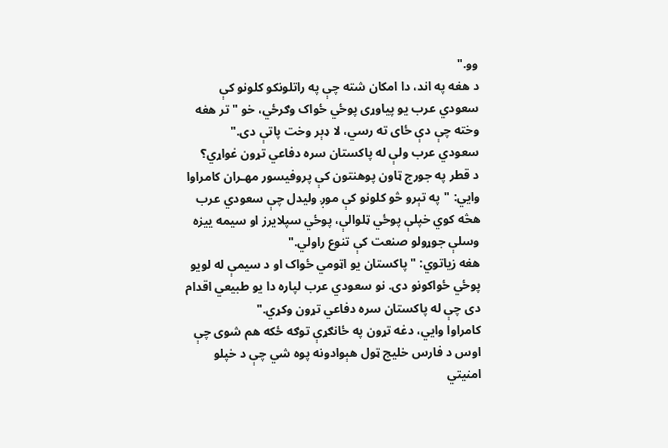وو."
د هغه په اند، دا امکان شته چې په راتلونکو کلونو کې سعودي عرب یو پیاوړی پوځي ځواک وګرځي، خو "تر هغه وخته چې دې ځای ته رسي، لا ډېر وخت پاتې دی."
سعودي عرب ولې له پاکستان سره دفاعي تړون غواړي؟
د قطر په جورج ټاون پوهنتون کې پروفیسور مهـران کامراوا وايي: "په تېرو څو کلونو کې موږ ولیدل چې سعودي عرب هڅه کوي خپلې پوځي ټلوالې، پوځي سپلایرز او سیمه ییزه وسلې جوړولو صنعت کې تنوع راولي."
هغه زیاتوي: "پاکستان یو اټومي ځواک او د سیمې له لویو پوځي ځواکونو دی. نو سعودي عرب لپاره دا یو طبیعي اقدام دی چې له پاکستان سره دفاعي تړون وکړي."
کامراوا وايي، دغه تړون په ځانګړې توګه ځکه هم شوی چې اوس د فارس خلیج ټول هېوادونه پوه شي چې د خپلو امنیتي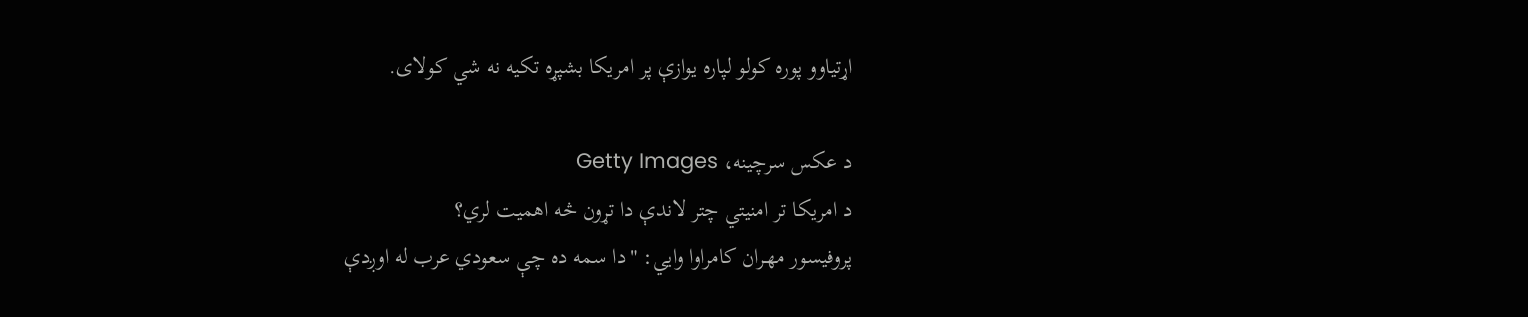اړتیاوو پوره کولو لپاره یوازې پر امریکا بشپړه تکیه نه شي کولای.

د عکس سرچینه، Getty Images
د امریکا تر امنیتي چتر لاندې دا تړون څه اهمیت لري؟
پروفیسور مهـران کامراوا وايي: "دا سمه ده چې سعودي عرب له اوږدې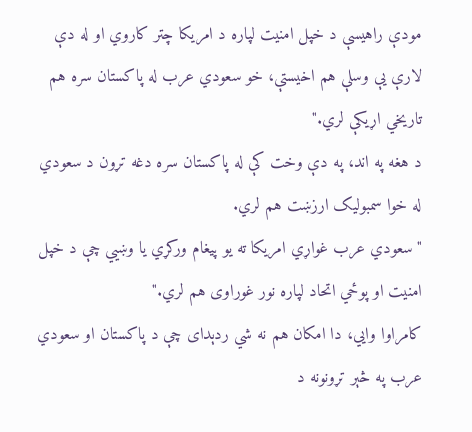مودې راهیسې د خپل امنیت لپاره د امریکا چتر کاروي او له دې لارې یې وسلې هم اخیستې، خو سعودي عرب له پاکستان سره هم تاریخي اړیکې لري."
د هغه په اند، په دې وخت کې له پاکستان سره دغه تړون د سعودي له خوا سمبولیک ارزښت هم لري.
"سعودي عرب غواړي امریکا ته یو پیغام ورکړي یا وښيي چې د خپل امنیت او پوځي اتحاد لپاره نور غوراوی هم لري."
کامراوا وايي، دا امکان هم نه شي ردېدای چې د پاکستان او سعودي عرب په څېر تړونونه د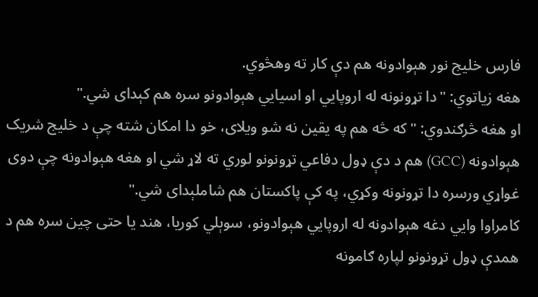فارس خلیج نور هېوادونه هم دې کار ته وهڅوي.
هغه زیاتوي: "دا تړونونه له اروپایي او اسیايي هېوادونو سره هم کېدای شي."
او هغه څرګندوي: "که څه هم په یقین نه شو ویلای، خو دا امکان شته چې د خلیج شریک هېوادونه (GCC) هم د دې ډول دفاعي تړونونو لوري ته لاړ شي او هغه هېوادونه چې دوی غواړي ورسره دا تړونونه وکړي، په کې پاکستان هم شاملېدای شي."
کامراوا وايي دغه هېوادونه له اروپایي هېوادونو، سوېلي کوریا، هند یا حتی چین سره هم د همدې ډول تړونونو لپاره ګامونه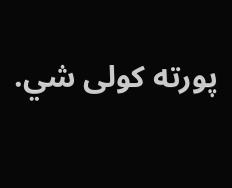پورته کولی شي.